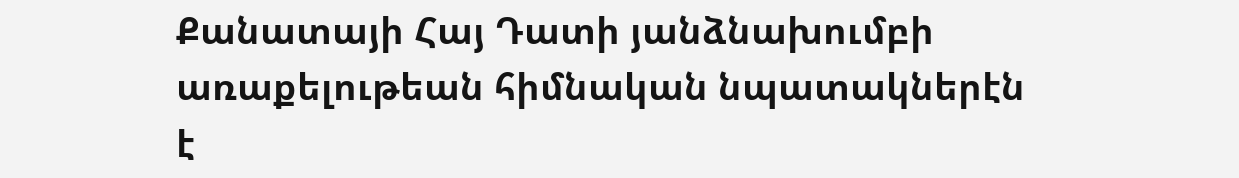Քանատայի Հայ Դատի յանձնախումբի առաքելութեան հիմնական նպատակներէն է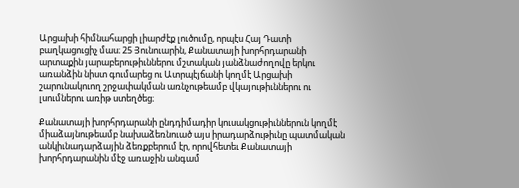Արցախի հիմնահարցի լիարժէք լուծումը, որպէս Հայ Դատի բաղկացուցիչ մաս։ 25 Յունուարին, Քանատայի խորհրդարանի արտաքին յարաբերութիւններու մշտական յանձնաժողովը երկու առանձին նիստ գումարեց ու Ատրպէյճանի կողմէ Արցախի շարունակուող շրջափակման առնչութեամբ վկայութիւններու ու լսումներու առիթ ստեղծեց։

Քանատայի խորհրդարանի ընդդիմադիր կուսակցութիւններուն կողմէ միաձայնութեամբ նախաձեռնուած այս իրադարձութիւնը պատմական անկիւնադարձային ձեռքբերում էր, որովհետեւ Քանատայի խորհրդարանին մէջ առաջին անգամ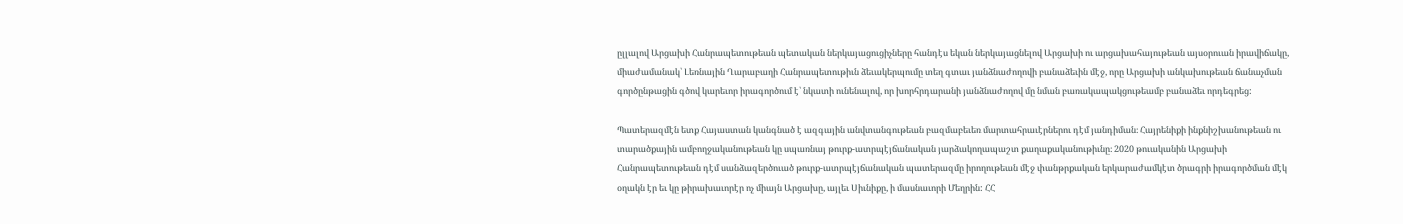ըլլալով Արցախի Հանրապետութեան պետական ներկայացուցիչները հանդէս եկան ներկայացնելով Արցախի ու արցախահայութեան այսօրուան իրավիճակը, միաժամանակ՝ Լեռնային Ղարաբաղի Հանրապետութիւն ձեւակերպումը տեղ գտաւ յանձնաժողովի բանաձեւին մէջ, որը Արցախի անկախութեան ճանաչման գործընթացին գծով կարեւոր իրագործում է՝ նկատի ունենալով, որ խորհրդարանի յանձնաժողով մը նման բառակապակցութեամբ բանաձեւ որդեգրեց:

Պատերազմէն ետք Հայաստան կանգնած է ազգային անվտանգութեան բազմաբեւեռ մարտահրաւէրներու դէմ յանդիման։ Հայրենիքի ինքնիշխանութեան ու տարածքային ամբողջականութեան կը սպառնայ թուրք-ատրպէյճանական յարձակողապաշտ քաղաքականութիւնը։ 2020 թուականին Արցախի Հանրապետութեան դէմ սանձազերծուած թուրք-ատրպէյճանական պատերազմը իրողութեան մէջ փանթրքական երկարաժամկէտ ծրագրի իրագործման մէկ օղակն էր եւ կը թիրախաւորէր ոչ միայն Արցախը, այլեւ Սիւնիքը, ի մասնաւորի Մեղրին: ՀՀ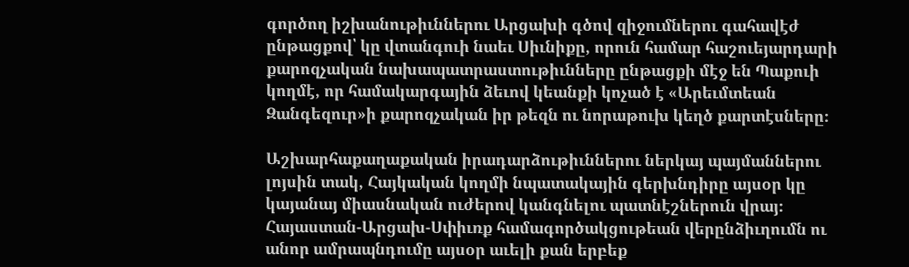գործող իշխանութիւններու Արցախի գծով զիջումներու գահավէժ ընթացքով՝ կը վտանգուի նաեւ Սիւնիքը, որուն համար հաշուեյարդարի քարոզչական նախապատրաստութիւնները ընթացքի մէջ են Պաքուի կողմէ, որ համակարգային ձեւով կեանքի կոչած է «Արեւմտեան Զանգեզուր»ի քարոզչական իր թեզն ու նորաթուխ կեղծ քարտէսները։

Աշխարհաքաղաքական իրադարձութիւններու ներկայ պայմաններու լոյսին տակ, Հայկական կողմի նպատակային գերխնդիրը այսօր կը կայանայ միասնական ուժերով կանգնելու պատնէշներուն վրայ։ Հայաստան-Արցախ-Սփիւռք համագործակցութեան վերընձիւղումն ու անոր ամրապնդումը այսօր աւելի քան երբեք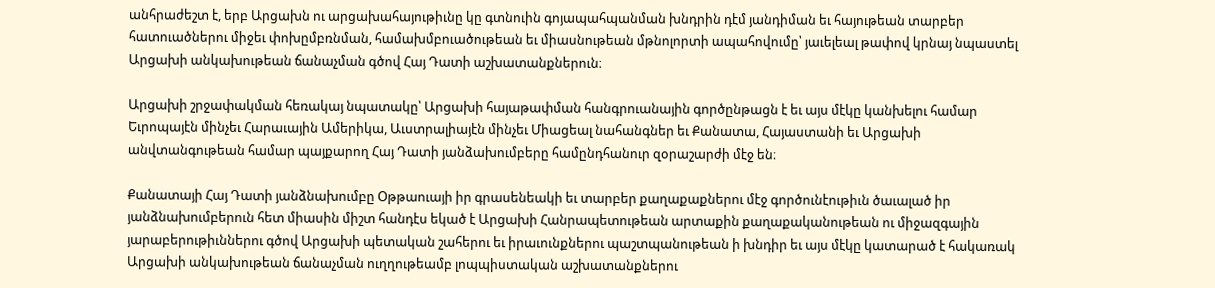անհրաժեշտ է, երբ Արցախն ու արցախահայութիւնը կը գտնուին գոյապահպանման խնդրին դէմ յանդիման եւ հայութեան տարբեր հատուածներու միջեւ փոխըմբռնման, համախմբուածութեան եւ միասնութեան մթնոլորտի ապահովումը՝ յաւելեալ թափով կրնայ նպաստել Արցախի անկախութեան ճանաչման գծով Հայ Դատի աշխատանքներուն։

Արցախի շրջափակման հեռակայ նպատակը՝ Արցախի հայաթափման հանգրուանային գործընթացն է եւ այս մէկը կանխելու համար Եւրոպայէն մինչեւ Հարաւային Ամերիկա, Աւստրալիայէն մինչեւ Միացեալ նահանգներ եւ Քանատա, Հայաստանի եւ Արցախի անվտանգութեան համար պայքարող Հայ Դատի յանձախումբերը համընդհանուր զօրաշարժի մէջ են։

Քանատայի Հայ Դատի յանձնախումբը Օթթաուայի իր գրասենեակի եւ տարբեր քաղաքաքներու մէջ գործունէութիւն ծաւալած իր յանձնախումբերուն հետ միասին միշտ հանդէս եկած է Արցախի Հանրապետութեան արտաքին քաղաքականութեան ու միջազգային յարաբերութիւններու գծով Արցախի պետական շահերու եւ իրաւունքներու պաշտպանութեան ի խնդիր եւ այս մէկը կատարած է հակառակ Արցախի անկախութեան ճանաչման ուղղութեամբ լոպպիստական աշխատանքներու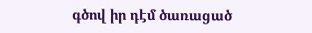գծով իր դէմ ծառացած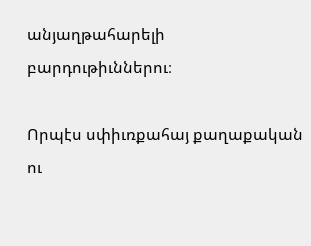անյաղթահարելի բարդութիւններու։

Որպէս սփիւռքահայ քաղաքական ու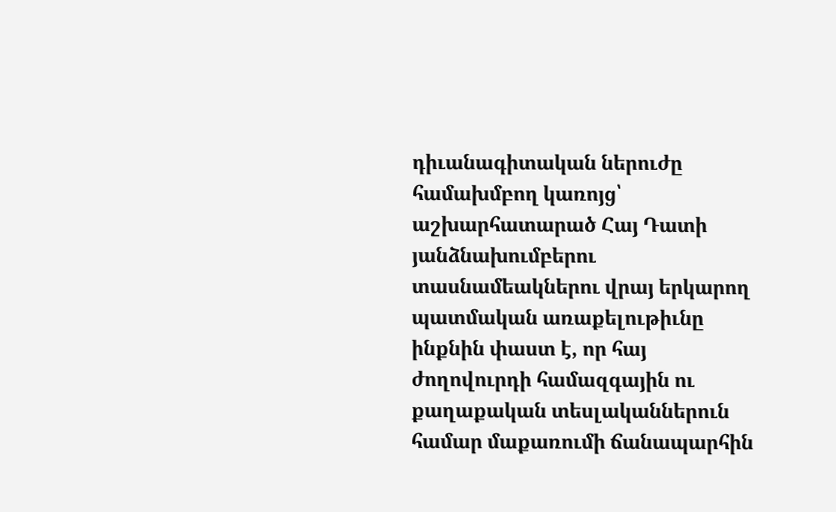դիւանագիտական ներուժը համախմբող կառոյց՝ աշխարհատարած Հայ Դատի յանձնախումբերու տասնամեակներու վրայ երկարող պատմական առաքելութիւնը ինքնին փաստ է, որ հայ ժողովուրդի համազգային ու քաղաքական տեսլականներուն համար մաքառումի ճանապարհին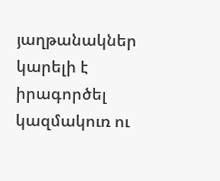յաղթանակներ կարելի է իրագործել կազմակուռ ու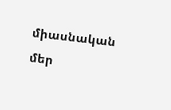միասնական մեր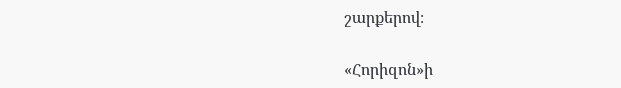շարքերով։

«Հորիզոն»ի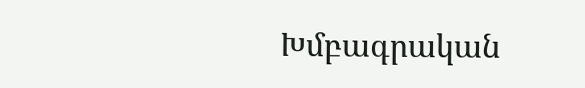Խմբագրական